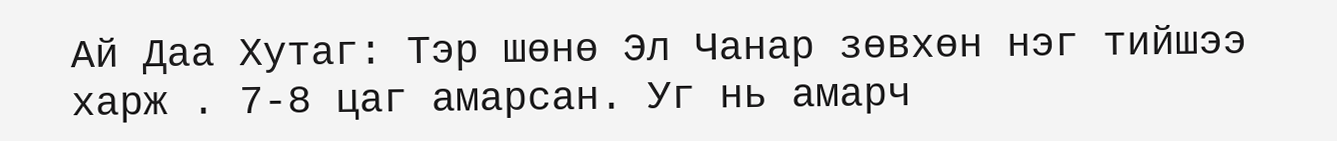Ай Даа Хутаг: Тэр шөнө Эл Чанар зөвхөн нэг тийшээ харж . 7-8 цаг амарсан. Уг нь амарч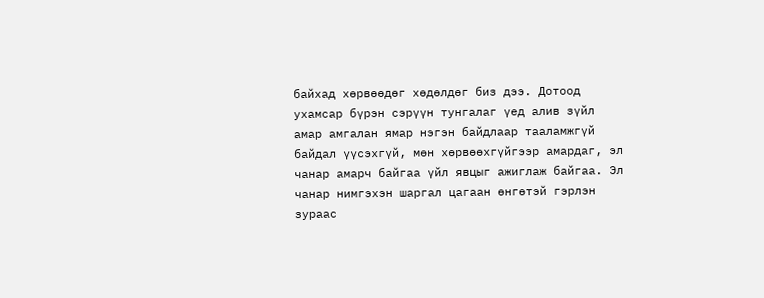байхад хөрвөөдөг хөдөлдөг биз дээ. Дотоод ухамсар бүрэн сэрүүн тунгалаг үед алив зүйл амар амгалан ямар нэгэн байдлаар тааламжгүй байдал үүсэхгүй, мөн хөрвөөхгүйгээр амардаг, эл чанар амарч байгаа үйл явцыг ажиглаж байгаа. Эл чанар нимгэхэн шаргал цагаан өнгөтэй гэрлэн зураас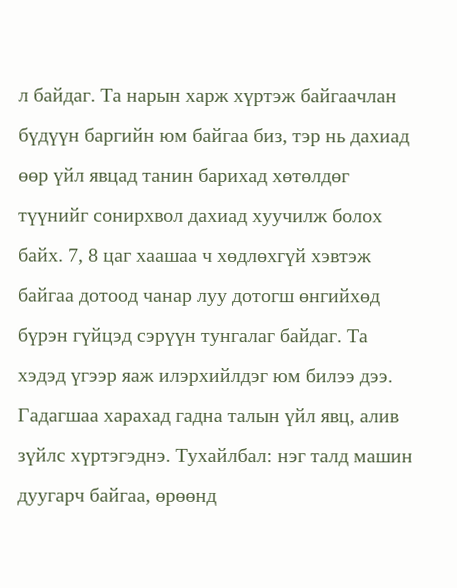л байдаг. Та нарын харж хүртэж байгаачлан бүдүүн баргийн юм байгаа биз, тэр нь дахиад өөр үйл явцад танин барихад хөтөлдөг түүнийг сонирхвол дахиад хуучилж болох байх. 7, 8 цаг хаашаа ч хөдлөхгүй хэвтэж байгаа дотоод чанар луу дотогш өнгийхөд бүрэн гүйцэд сэрүүн тунгалаг байдаг. Та хэдэд үгээр яаж илэрхийлдэг юм билээ дээ. Гадагшаа харахад гадна талын үйл явц, алив зүйлс хүртэгэднэ. Тухайлбал: нэг талд машин дуугарч байгаа, өрөөнд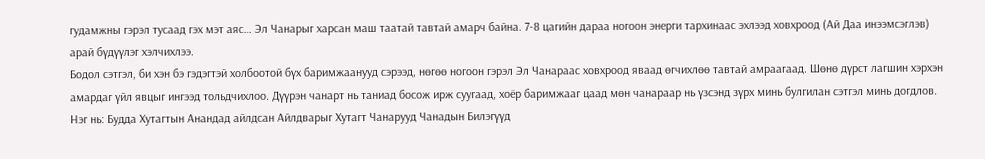гудамжны гэрэл тусаад гэх мэт аяс… Эл Чанарыг харсан маш таатай тавтай амарч байна. 7-8 цагийн дараа ногоон энерги тархинаас эхлээд ховхроод (Ай Даа инээмсэглэв) арай бүдүүлэг хэлчихлээ.
Бодол сэтгэл, би хэн бэ гэдэгтэй холбоотой бүх баримжаанууд сэрээд, нөгөө ногоон гэрэл Эл Чанараас ховхроод яваад өгчихлөө тавтай амраагаад. Шөнө дүрст лагшин хэрхэн амардаг үйл явцыг ингээд тольдчихлоо. Дүүрэн чанарт нь таниад босож ирж суугаад, хоёр баримжааг цаад мөн чанараар нь үзсэнд зүрх минь булгилан сэтгэл минь догдлов.
Нэг нь: Будда Хутагтын Анандад айлдсан Айлдварыг Хутагт Чанарууд Чанадын Билэгүүд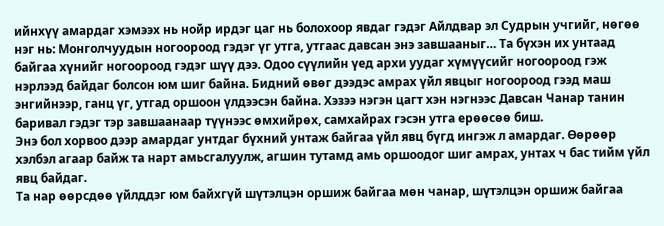ийнхүү амардаг хэмээх нь нойр ирдэг цаг нь болохоор явдаг гэдэг Айлдвар эл Судрын учгийг, нөгөө нэг нь: Монголчуудын ногоороод гэдэг үг утга, утгаас давсан энэ завшааныг… Та бүхэн их унтаад байгаа хүнийг ногоороод гэдэг шүү дээ. Одоо сүүлийн үед архи уудаг хүмүүсийг ногоороод гэж нэрлээд байдаг болсон юм шиг байна. Бидний өвөг дээдэс амрах үйл явцыг ногоороод гээд маш энгийнээр, ганц үг, утгад оршоон үлдээсэн байна. Хэзээ нэгэн цагт хэн нэгнээс Давсан Чанар танин баривал гэдэг тэр завшаанаар түүнээс өмхийрөх, самхайрах гэсэн утга ерөөсөө биш.
Энэ бол хорвоо дээр амардаг унтдаг бүхний унтаж байгаа үйл явц бүгд ингэж л амардаг. Өөрөөр хэлбэл агаар байж та нарт амьсгалуулж, агшин тутамд амь оршоодог шиг амрах, унтах ч бас тийм үйл явц байдаг.
Та нар өөрсдөө үйлддэг юм байхгүй шүтэлцэн оршиж байгаа мөн чанар, шүтэлцэн оршиж байгаа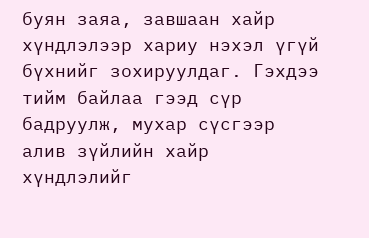буян заяа, завшаан хайр хүндлэлээр хариу нэхэл үгүй бүхнийг зохируулдаг. Гэхдээ тийм байлаа гээд сүр бадруулж, мухар сүсгээр алив зүйлийн хайр хүндлэлийг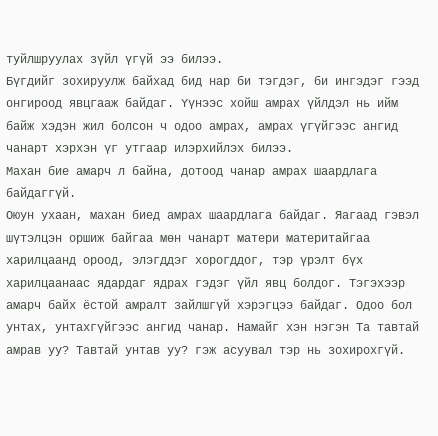туйлшруулах зүйл үгүй ээ билээ.
Бүгдийг зохируулж байхад бид нар би тэгдэг, би ингэдэг гээд онгироод явцгааж байдаг. Үүнээс хойш амрах үйлдэл нь ийм байж хэдэн жил болсон ч одоо амрах, амрах үгүйгээс ангид чанарт хэрхэн үг утгаар илэрхийлэх билээ.
Махан бие амарч л байна, дотоод чанар амрах шаардлага байдаггүй.
Оюун ухаан, махан биед амрах шаардлага байдаг. Яагаад гэвэл шүтэлцэн оршиж байгаа мөн чанарт матери материтайгаа харилцаанд ороод, элэгддэг хорогддог, тэр үрэлт бүх харилцаанаас ядардаг ядрах гэдэг үйл явц болдог. Тэгэхээр амарч байх ёстой амралт зайлшгүй хэрэгцээ байдаг. Одоо бол унтах, унтахгүйгээс ангид чанар. Намайг хэн нэгэн Та тавтай амрав уу? Тавтай унтав уу? гэж асуувал тэр нь зохирохгүй.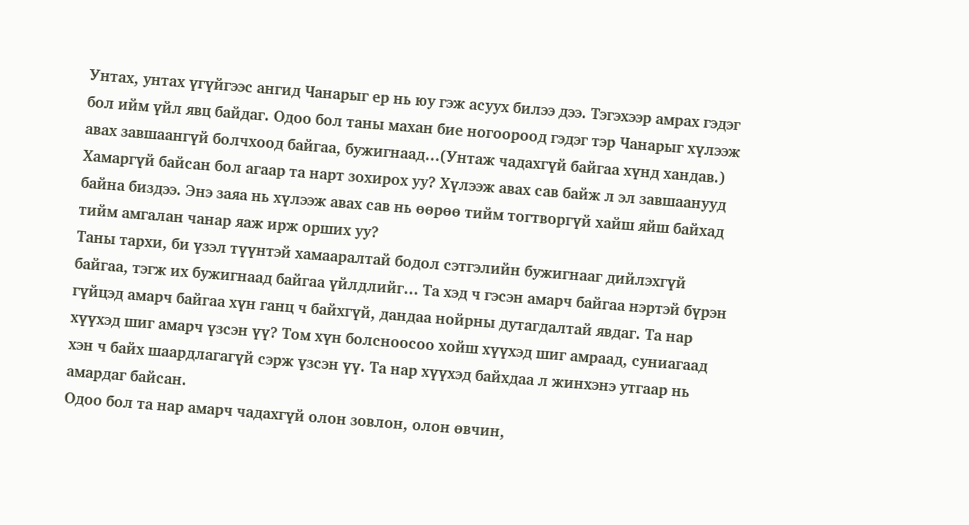Унтах, унтах үгүйгээс ангид Чанарыг ер нь юу гэж асуух билээ дээ. Тэгэхээр амрах гэдэг бол ийм үйл явц байдаг. Одоо бол таны махан бие ногоороод гэдэг тэр Чанарыг хүлээж авах завшаангүй болчхоод байгаа, бужигнаад…(Унтаж чадахгүй байгаа хүнд хандав.)
Хамаргүй байсан бол агаар та нарт зохирох уу? Хүлээж авах сав байж л эл завшаанууд байна биздээ. Энэ заяа нь хүлээж авах сав нь өөрөө тийм тогтворгүй хайш яйш байхад тийм амгалан чанар яаж ирж орших уу?
Таны тархи, би үзэл түүнтэй хамааралтай бодол сэтгэлийн бужигнааг дийлэхгүй байгаа, тэгж их бужигнаад байгаа үйлдлийг… Та хэд ч гэсэн амарч байгаа нэртэй бүрэн гүйцэд амарч байгаа хүн ганц ч байхгүй, дандаа нойрны дутагдалтай явдаг. Та нар хүүхэд шиг амарч үзсэн үү? Том хүн болсноосоо хойш хүүхэд шиг амраад, суниагаад хэн ч байх шаардлагагүй сэрж үзсэн үү. Та нар хүүхэд байхдаа л жинхэнэ утгаар нь амардаг байсан.
Одоо бол та нар амарч чадахгүй олон зовлон, олон өвчин,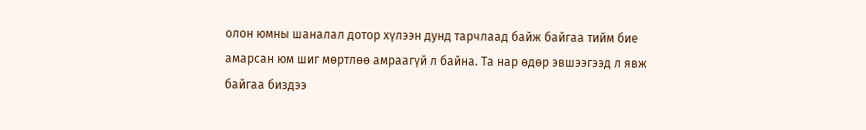олон юмны шаналал дотор хүлээн дунд тарчлаад байж байгаа тийм бие амарсан юм шиг мөртлөө амраагүй л байна. Та нар өдөр эвшээгээд л явж байгаа биздээ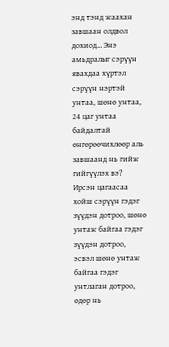энд тэнд жаахан завшаан олдвол дохиод… Энэ амьдралыг сэрүүн явахдаа хүртэл сэрүүн нэртэй унтаа, шөнө унтаа, 24 цаг унтаа байдалтай өнгөрөөчихлөөр аль завшаанд нь гийж гийгүүлэх вэ?
Ирсэн цагаасаа хойш сэрүүн гэдэг зүүдэн дотроо, шөнө унтаж байгаа гэдэг зүүдэн дотроо, эсвэл шөнө унтаж байгаа гэдэг унтлаган дотроо, өдөр нь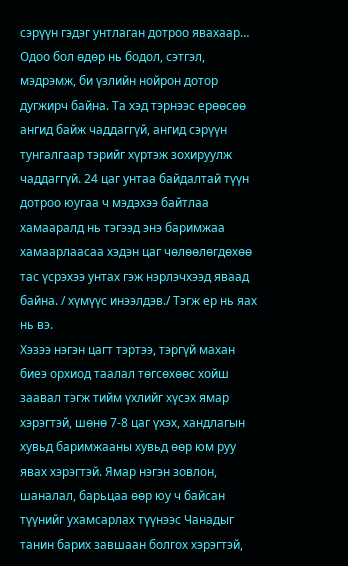сэрүүн гэдэг унтлаган дотроо явахаар…
Одоо бол өдөр нь бодол, сэтгэл, мэдрэмж, би үзлийн нойрон дотор дугжирч байна. Та хэд тэрнээс ерөөсөө ангид байж чаддаггүй, ангид сэрүүн тунгалгаар тэрийг хүртэж зохируулж чаддаггүй. 24 цаг унтаа байдалтай түүн дотроо юугаа ч мэдэхээ байтлаа хамааралд нь тэгээд энэ баримжаа хамаарлаасаа хэдэн цаг чөлөөлөгдөхөө тас үсрэхээ унтах гэж нэрлэчхээд яваад байна. / хүмүүс инээлдэв./ Тэгж ер нь яах нь вэ.
Хэзээ нэгэн цагт тэртээ, тэргүй махан биеэ орхиод таалал төгсөхөөс хойш заавал тэгж тийм үхлийг хүсэх ямар хэрэгтэй, шөнө 7-8 цаг үхэх, хандлагын хувьд баримжааны хувьд өөр юм руу явах хэрэгтэй. Ямар нэгэн зовлон, шаналал, барьцаа өөр юу ч байсан түүнийг ухамсарлах түүнээс Чанадыг танин барих завшаан болгох хэрэгтэй,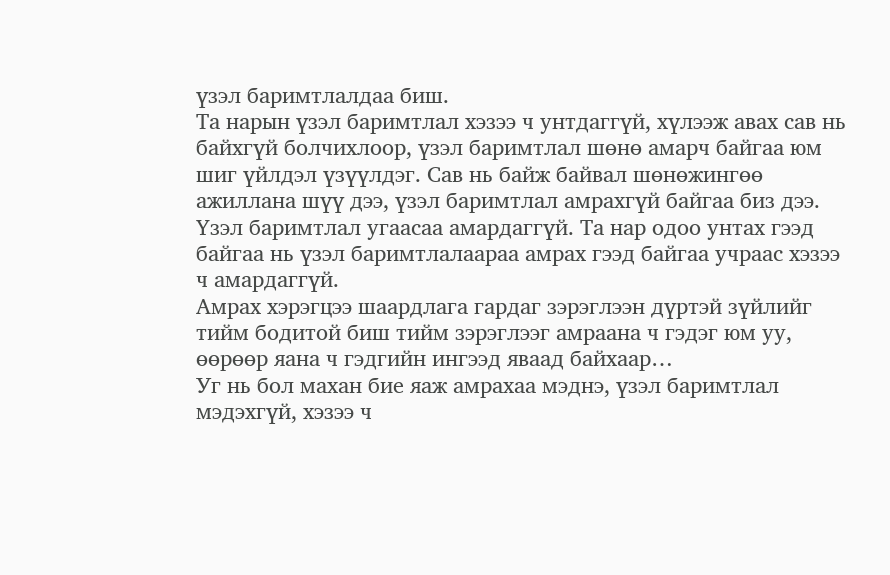үзэл баримтлалдаа биш.
Та нарын үзэл баримтлал хэзээ ч унтдаггүй, хүлээж авах сав нь байхгүй болчихлоор, үзэл баримтлал шөнө амарч байгаа юм шиг үйлдэл үзүүлдэг. Сав нь байж байвал шөнөжингөө ажиллана шүү дээ, үзэл баримтлал амрахгүй байгаа биз дээ. Үзэл баримтлал угаасаа амардаггүй. Та нар одоо унтах гээд байгаа нь үзэл баримтлалаараа амрах гээд байгаа учраас хэзээ ч амардаггүй.
Амрах хэрэгцээ шаардлага гардаг зэрэглээн дүртэй зүйлийг тийм бодитой биш тийм зэрэглээг амраана ч гэдэг юм уу, өөрөөр яана ч гэдгийн ингээд яваад байхаар…
Уг нь бол махан бие яаж амрахаа мэднэ, үзэл баримтлал мэдэхгүй, хэзээ ч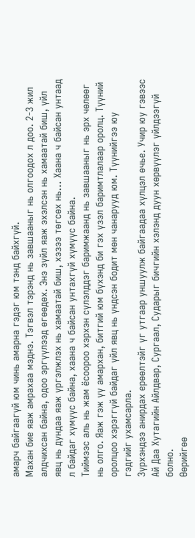амарч байгаагүй юм чинь амарна гэдэг юм тэнд байхгүй.
Махан бие яаж амрахаа мэднэ. Тэгвэл тэрэнд нь завшааныг нь олгоодох л доо. 2-3 жил алдчихсан байна, одоо эргүүлээд өгөөдөх. Энэ зүйл яаж эхэлсэн нь хамаатай биш, үйл явц нь дундаа яаж үргэлжлэх нь хамаатай биш, хэзээ төгсөх нь… Хаана ч байсан унтаад л байдаг хүмүүс байна, хаана ч байсан унтахгүй хүмүүс байна.
Тиймээс аль нь жам ёсоороо хэрхэн сүлэлддэг баримжаанд нь завшааныг нь эрх чөлөөг нь олго. Яаж гэж үү амархан, битгий юм бүхэнд би гэх үзэл баримтлалаар оролц. Түүний оролцоо хэрэггүй байдаг үйл явц нь үндсэн бодит мөн чанарууд юм. Түүнийгээ юу гэдгийг ухамсарла.
Зүрхэндээ анирдах ерөөлтэйг үг утгаар уншуулж байгаадаа хүлцэл өчье. Учир юу гэвээс Ай Даа Хутагийн Айлдвар, Сургаал, Сударыг бичгийн хэлэнд дуун хөрвүүлэг үйлдээгүй болно.
Өөрийгөө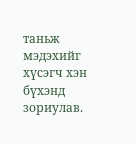таньж мэдэхийг хүсэгч хэн бүхэнд зориулав.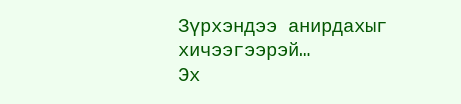Зүрхэндээ анирдахыг хичээгээрэй…
Эх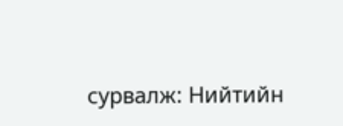сурвалж: Нийтийн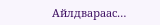Айлдвараас…